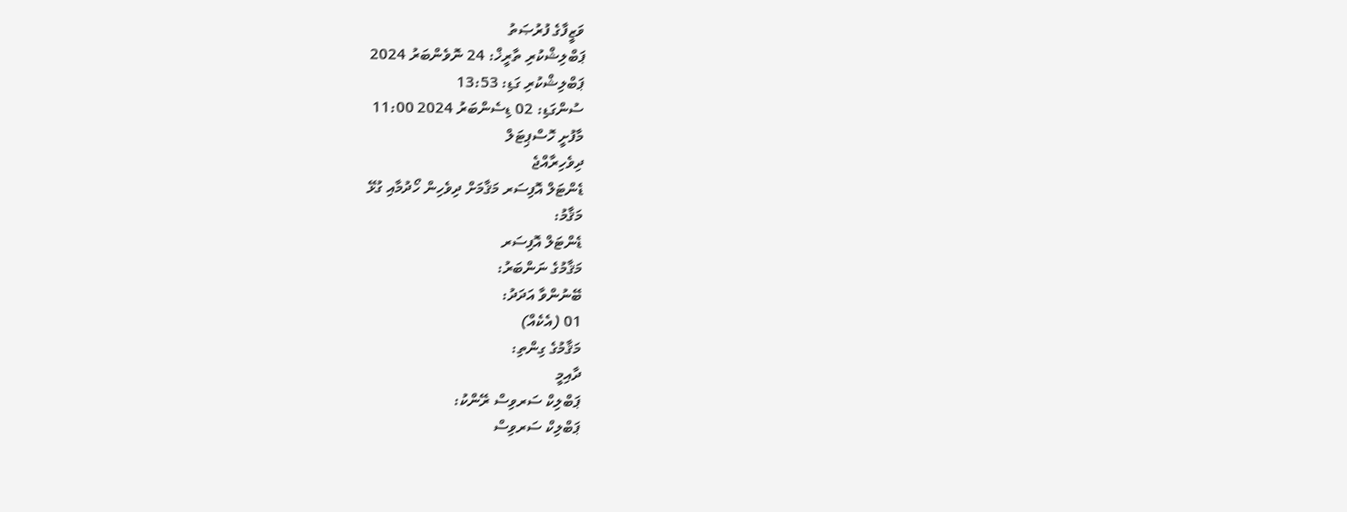ވަޒީފާގެ ފުރުޞަތު
ޕަބްލިޝްކުރި ތާރީޚް: 24 ނޮވެންބަރު 2024
ޕަބްލިޝްކުރި ގަޑި: 13:53
ސުންގަޑި: 02 ޑިސެންބަރު 2024 11:00
މާފުށީ ހޮސްޕިޓަލް
ދިވެހިރާއްޖެ
ޑެންޓަލް އޮފިސަރ މަޤާމަށް ދިވެހިން ހޯދުމާއި ގުޅޭ
މަޤާމު:
ޑެންޓަލް އޮފިސަރ
މަޤާމުގެ ނަންބަރު:
ބޭނުންވާ އަދަދު:
01 (އެކެއް)
މަޤާމުގެ ގިންތި:
ދާއިމީ
ޕަބްލިކް ސަރވިސް ރޭންކު:
ޕަބްލިކް ސަރވިސް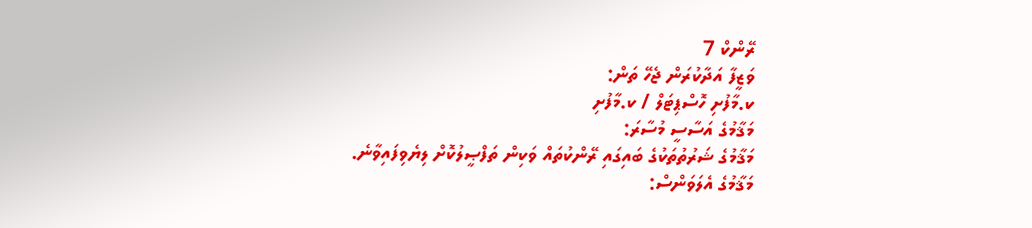ރޭންކް 7
ވަޒީފާ އަދާކުރަން ޖެހޭ ތަން:
ކ.މާފުށި ހޮސްޕިޓަލް / ކ.މާފުށި
މަޤާމުގެ އަސާސީ މުސާރަ:
މަޤާމުގެ ޝަރުތުތަކުގެ ބައިގައި ރޭންކުތައް ވަކިން ތަފްޞީލުކޮށް ލިޔެވިފައިވާނެ.
މަޤާމުގެ އެލަވަންސް: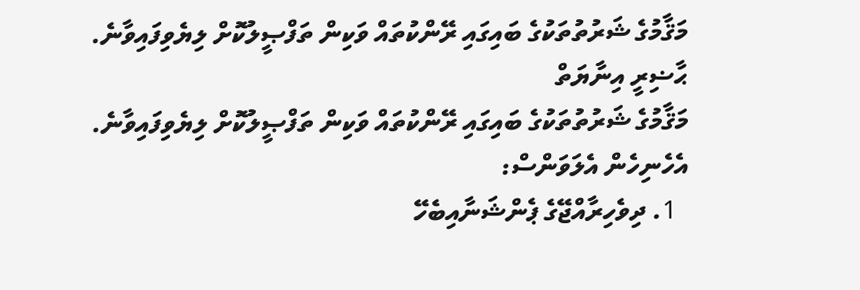މަޤާމުގެ ޝަރުތުތަކުގެ ބައިގައި ރޭންކުތައް ވަކިން ތަފްޞީލުކޮށް ލިޔެވިފައިވާނެ.
ޙާޟިރީ އިނާޔަތް
މަޤާމުގެ ޝަރުތުތަކުގެ ބައިގައި ރޭންކުތައް ވަކިން ތަފްޞީލުކޮށް ލިޔެވިފައިވާނެ.
އެހެނިހެން އެލަވަންސް:
  1. ދިވެހިރާއްޖޭގެ ޕެންޝަނާއިބެހޭ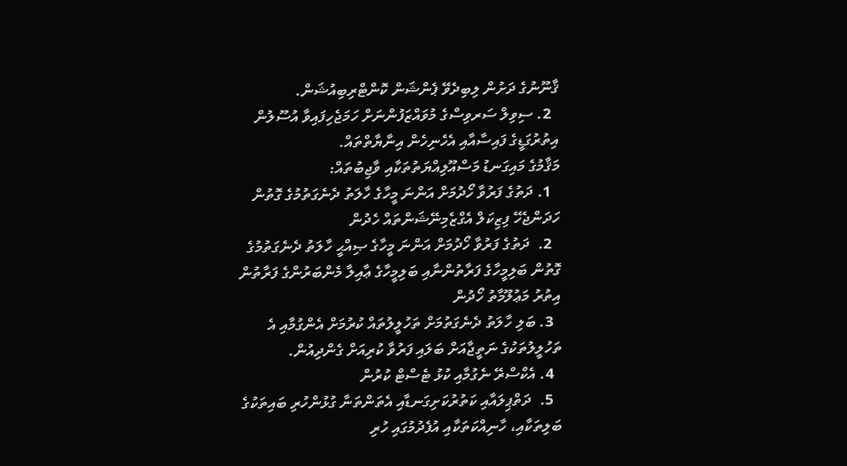ޤާނޫނުގެ ދަށުން ލިބިދެވޭ ޕެންޝަން ކޮންޓްރިބިއުޝަން.
  2. ސިވިލް ސަރވިސްގެ މުވައްޒަފުންނަށް ހަމަޖެހިފައިވާ އުސޫލުން އިތުރުގަޑީގެ ފައިސާއާއި އެހެނިހެން އިނާޔާތްތައް.
މަޤާމުގެ މައިގަނޑު މަސްއޫލިއްޔަތުތަކާއި ވާޖިބުތައް:
  1. ދަތުގެ ފަރުވާ ހޯދުމަށް އަންނަ މީހާގެ ހާލަތު ދެނެގަތުމުގެ ގޮތުން ހަދަންޖެހޭ ފިޒިކަލް އެގްޒެމިނޭޝަންތައް ހެދުން
  2.  ދަތުގެ ފަރުވާ ހޯދުމަށް އަންނަ މީހާގެ ޞިއްޙީ ހާލަތު ދެނެގަތުމުގެ ގޮތުން ބަލިމީހާގެ ފަރާތުންނާއި ބަލިމީހާގެ ޢާއިލާ މެންބަރުންގެ ފަރާތުން އިތުރު މަޢުލޫމާތު ހޯދުން
  3. ބަލި ހާލަތު ދެނެގަތުމަށް ތަހުލީލުތައް ކުރުމަށް އެންގުމާއި އެ ތަހުލީލުތަކުގެ ނަތީޖާއަށް ބަލައި ފަރުވާ ކުރިއަށް ގެންދިއުން.
  4. އެކްސްރޭ ނެގުމާއި ކުޅު ޓެސްޓް ކުރުން
  5.  ދަތްޕިލައާއި ކަތުރުކަށިގަނޑާއި އެތަންތަނާ ގުޅުންހުރި ބައިތަކުގެ ބަލިތަކާއި، ހާނިއްކަތަކާއި އުފެދުމުގައި ހުރި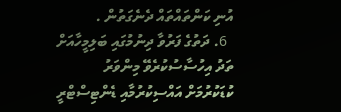އުނި ކަންތައްތައް ދެނެގަތުން .
  6. ދަތުގެ ފަރުވާ ދިނުމުގައި ބަލިމީހާއަށް ތަދު އިހުސާސުކުރެވޭ މިންވަރު ކުޑަކުރުމަށް އައްސިކުރުމާއި ޑެންޓިސްޓްރީ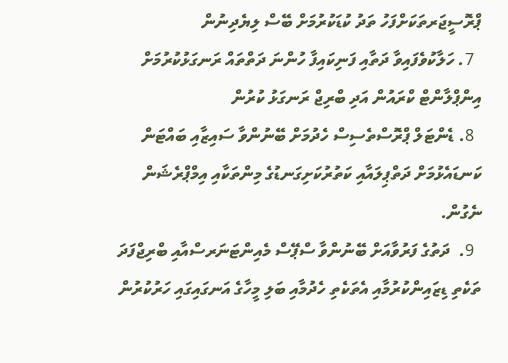ޕްރޮސީޖަރތަކަށްފަހު ތަދު ކުޑަކުރުމަށް ބޭސް ލިޔެދިނުން
  7. ހަލާކުވެފައިވާ ދަތާއި ފަނިކައިފާ ހުންނަ ދަތްތައް ރަނގަޅުކުރުމަށް އިންޕްލާންޓް ކްރައުން އަދި ބްރިޖް ރަނގަޅު ކުރުން
  8. ޑެންޓަލް ޕްރޮސްތެސިސް ހެދުމަށް ބޭނުންވާ ސައިޒާއި ބައްޓަން ކަނޑައެޅުމަށް ދަތްޕިލައާއި ކަތުރުކަށިގަނޑުގެ މިންތަކާއި އިމްޕްރެޝަން ނެގުން.
  9.  ދަތުގެ ފަރުވާއަށް ބޭނުންވާ ސްޕޭސް މެއިންޓަނަރސްއާއި ބްރިޖްފަދަ ތަކެތި ޑިޒައިންކުރުމާއި އެތަކެތި ހެދުމާއި ބަލި މީހާގެ އަނގައިގައި ހަރުކުރުން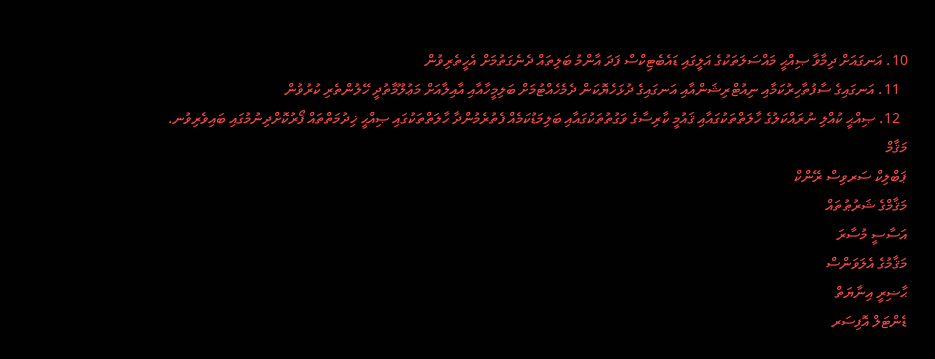10. އަނގައަށް ދިމާވާ ޞިއްޙީ މައްސަލަތަކުގެ އަލީގައި ޑައެބެޓިކްސް ފަދަ އާންމު ބަލިތައް ދެނެގަތުމަށް އެހީތެރިވުން
  11. އަނގައިގެ ސާފުތާހިރުކަމާއި ނިއުޓްރިޝަންއާއި އަނގައިގެ ދުޅަހެޔޮކަން ދެމެހެއްޓުމަށް ބަލިމީހާއާއި އާއިލާއަށް މަޢުލޫމާތުދީ ހޭލުންތެރި ކުރުވުން
  12. ޞިއްޙީ ކުއްލި ނުރައްކަލުގެ ހާލަތްތަކުގައާއި ޤައުމީ ކާރިސާގެ ވަގުތުތަކުގައާއި ބަލިމަޑުކަމެއް ފެތުރެމުންދާ ހާލަތްތަކުގައި ޞިއްޙީ ޚިދުމަތްތައް ފޯރުކޮށްދިނުމުގައި ބައިވެރިވުނ.
މަޤާމް
ޕަބްލިކް ސަރވިސް ރޭންކް
މަޤާމްގެ ޝަރުޠުތައް
އަސާސީ މުސާރަ
މަޤާމުގެ އެލަވަންސް
ޙާޟިރީ އިނާޔަތް
ޑެންޓަލް އޮފިސަރ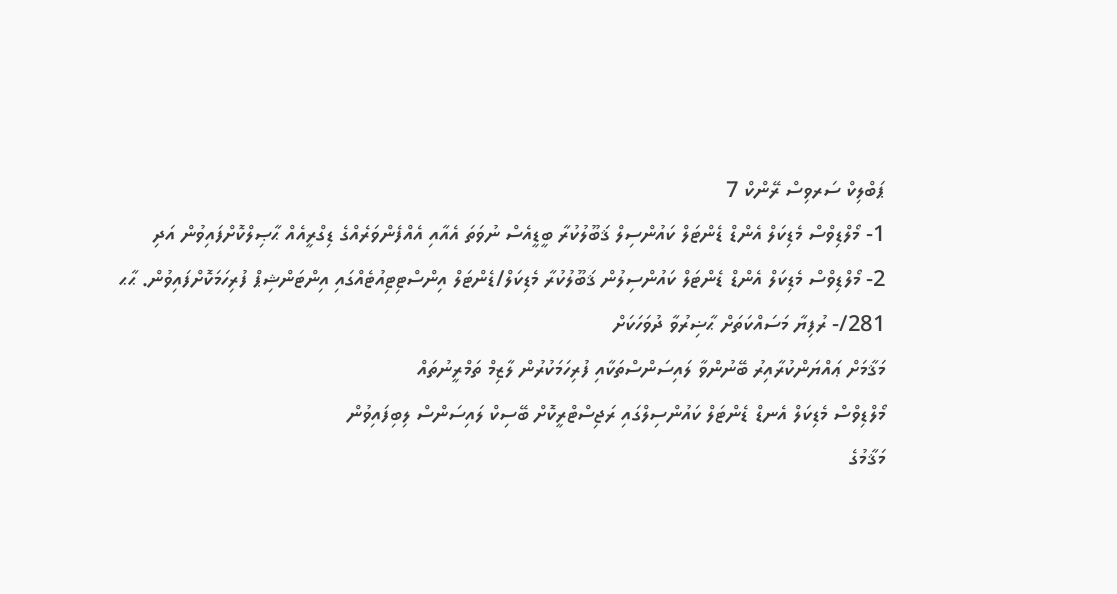ޕަބްލިކް ސަރވިސް ރޭންކް 7
1- މޯލްޑިވްސް މެޑިކަލް އެންޑް ޑެންޓަލް ކައުންސިލް ޤަބޫލުކުރާ ބީޑީއެސް ނުވަތަ އެއާއި އެއްފެންވަރެއްގެ ޑިގްރީއެއް ޙާޞިލްކޮށްފައިވުން އަދި
2- މޯލްޑިވްސް މެޑިކަލް އެންޑް ޑެންޓަލް ކައުންސިލުން ޤަބޫލުކުރާ މެޑިކަލް/ޑެންޓަލް އިންސްޓިޓިއުޓެއްގައި އިންޓަންޝިޕް ފުރިހަމަކޮށްފައިވުން. ޙާޙ
281/- ރުފިޔާ މަސައްކަތަށް ޙާޟިރުވާ ދުވަހަކަށް
މަޤާމަށް ޢައްޔަންކުރާއިރު ބޭނުންވާ ލައިސަންސްތަކާއި ފުރިހަމަކުރުން ލާޒިމް ތަމްރީނުތައް
މޯލްޑިވްސް މެޑިކަލް އެނޑް ޑެންޓަލް ކައުންސިލްގައި ރަޖިސްޓްރީކޮށް ބޭސިކް ލައިސަންސް ލިބިފައިވުން
މަޤާމުގެ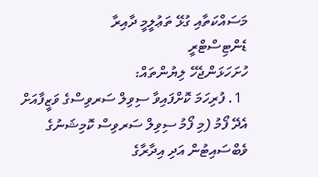މަސައްކަތާއި ގުޅޭ ތަޢުލީމީ ދާއިރާ
ޑެންޓިސްޓްރީ
ހުށަހަޅަންޖެހޭ ލިޔުންތައް:
  1. ފުރިހަމަ ކޮށްފައިވާ ސިވިލް ސަރވިސްގެ ވަޒީފާއަށް އެދޭ ފޯމު (މި ފޯމު ސިވިލް ސަރވިސް ކޮމިޝަނުގެ ވެބްސައިޓުން އަދި އިދާރާގެ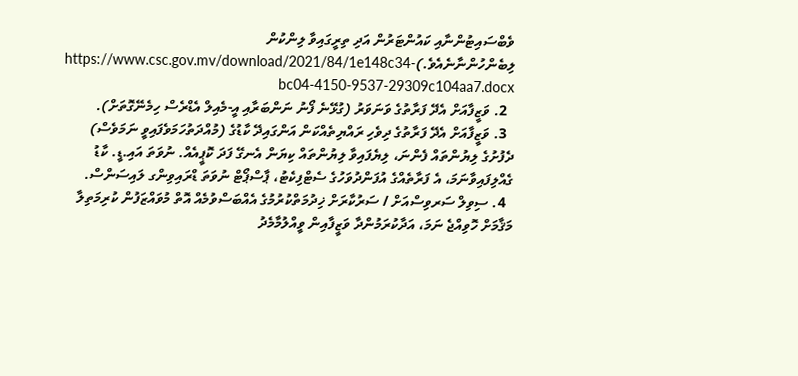ވެބްސައިޓުންނާއި ކައުންޓަރުން އަދި ތިރީގައިވާ ލިންކުން ލިބެންހުންނާނެއެވެ.)https://www.csc.gov.mv/download/2021/84/1e148c34-bc04-4150-9537-29309c104aa7.docx
  2. ވަޒީފާއަށް އެދޭ ފަރާތުގެ ވަނަވަރު (ގުޅޭނެ ފޯނު ނަންބަރާއި އީ-މެއިލް އެޑްރެސް ހިމެނޭގޮތަށް).
  3. ވަޒީފާއަށް އެދޭ ފަރާތުގެ ދިވެހި ރައްޔިތެއްކަން އަންގައިދޭ ކާޑުގެ (މުއްދަތުހަމަވެފައިވީ ނަމަވެސް) ދެފުށުގެ ލިޔުންތައް ފެންނަ، ލިޔެފައިވާ ލިޔުންތައް ކިޔަން އެނގޭ ފަދަ ކޮޕީއެއް. ނުވަތަ އައި.ޑީ. ކާޑު ގެއްލިފައިވާނަމަ، އެ ފަރާތެއްގެ އުފަންދުވަހުގެ ސެޓްފިކެޓު، ޕާސްޕޯޓް ނުވަތަ ޑްރައިވިންގ ލައިސަންސް.
  4. ސިވިލް ސަރވިސްއަށް / ސަރުކާރަށް ޚިދުމަތްކުރުމުގެ އެއްބަސްވުމެއް އޮތް މުވައްޒަފުން ކުރިމަތިލާ މަޤާމަށް ހޮވިއްޖެ ނަމަ، އަދާކުރަމުންދާ ވަޒީފާއިން ވީއްލުމާމެދު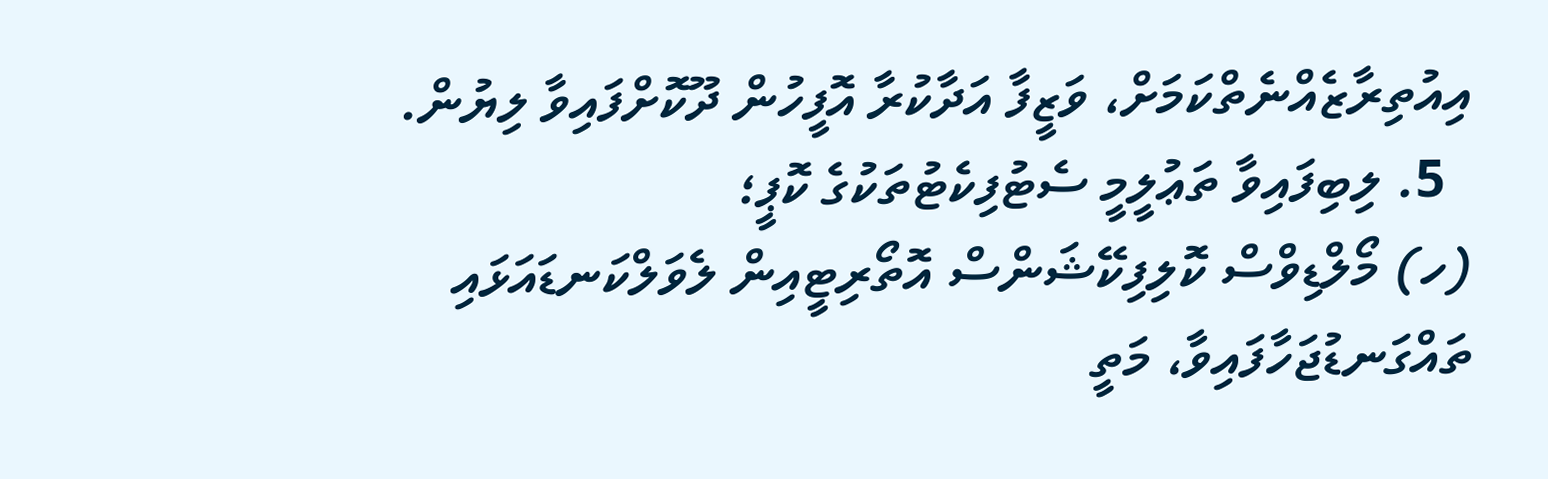އިއުތިރާޒެއްނެތްކަމަށް، ވަޒީފާ އަދާކުރާ އޮފީހުން ދޫކޮށްފައިވާ ލިޔުން.
  5. ލިބިފައިވާ ތަޢުލީމީ ސެޓުފިކެޓުތަކުގެ ކޮޕީ؛
(ހ) މޯލްޑިވްސް ކޮލިފިކޭޝަންސް އޮތޯރިޓީއިން ލެވަލްކަނޑައަޅައި ތައްގަނޑުޖަހާފައިވާ، މަތީ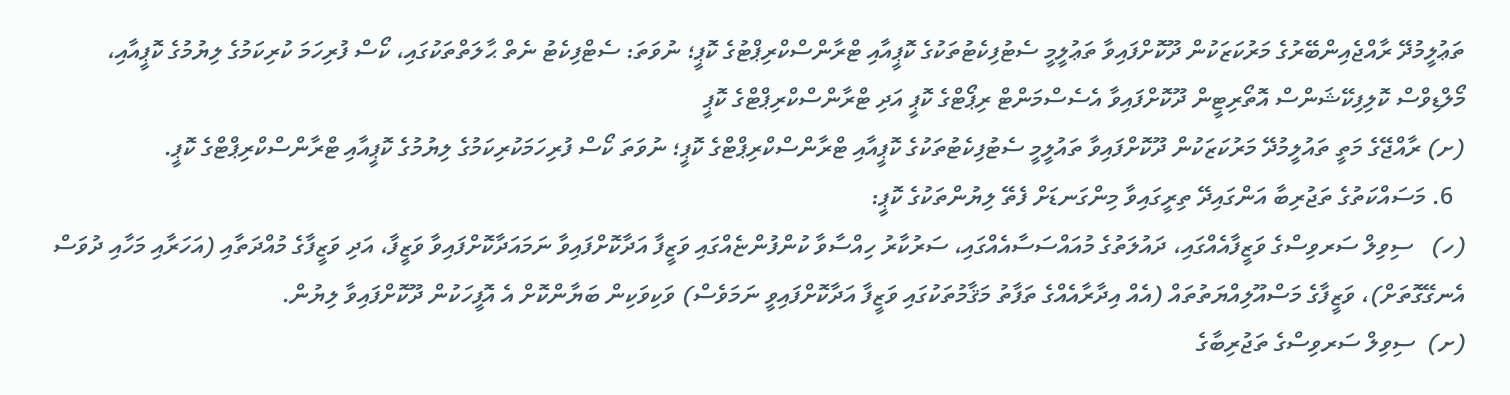ތަޢުލީމުދޭ ރާއްޖެއިންބޭރުގެ މަރުކަޒަކުން ދޫކޮށްފައިވާ ތަޢުލީމީ ސެޓުފިކެޓުތަކުގެ ކޮޕީއާއި ޓްރާންސްކްރިޕްޓުގެ ކޮޕީ؛ ނުވަތަ: ސެޓްފިކެޓު ނެތް ޙާލަތްތަކުގައި، ކޯސް ފުރިހަމަ ކުރިކަމުގެ ލިޔުމުގެ ކޮޕީއާއި، މޯލްޑިވްސް ކޮލިފިކޭޝަންސް އޮތޯރިޓީން ދޫކޮށްފައިވާ އެސެސްމަންޓް ރިޕޯޓްގެ ކޮޕީ އަދި ޓްރާންސްކްރިޕްޓްގެ ކޮޕީ
(ށ) ރާއްޖޭގެ މަތީ ތައުލީމުދޭ މަރުކަޒަކުން ދޫކޮށްފައިވާ ތައުލީމީ ސެޓުފިކެޓުތަކުގެ ކޮޕީއާއި ޓްރާންސްކްރިޕްޓްގެ ކޮޕީ؛ ނުވަތަ ކޯސް ފުރިހަމަކުރިކަމުގެ ލިޔުމުގެ ކޮޕީއާއި ޓްރާންސްކްރިޕްޓްގެ ކޮޕީ.
  6. މަސައްކަތުގެ ތަޖުރިބާ އަންގައިދޭ ތިރީގައިވާ މިންގަނޑަށް ފެތޭ ލިޔުންތަކުގެ ކޮޕީ:
(ހ)   ސިވިލް ސަރވިސްގެ ވަޒީފާއެއްގައި، ދައުލަތުގެ މުއައްސަސާއެއްގައި، ސަރުކާރު ހިއްސާވާ ކުންފުންޏެއްގައި ވަޒީފާ އަދާކޮށްފައިވާ ނަމައަދާކޮށްފައިވާ ވަޒީފާ، އަދި ވަޒީފާގެ މުއްދަތާއި (އަހަރާއި މަހާއި ދުވަސް އެނގޭގޮތަށް)، ވަޒީފާގެ މަސްއޫލިއްޔަތުތައް (އެއް އިދާރާއެއްގެ ތަފާތު މަޤާމުތަކުގައި ވަޒީފާ އަދާކޮށްފައިވީ ނަމަވެސް) ވަކިވަކިން ބަޔާންކޮށް އެ އޮފީހަކުން ދޫކޮށްފައިވާ ލިޔުން.
(ށ)  ސިވިލް ސަރވިސްގެ ތަޖުރިބާގެ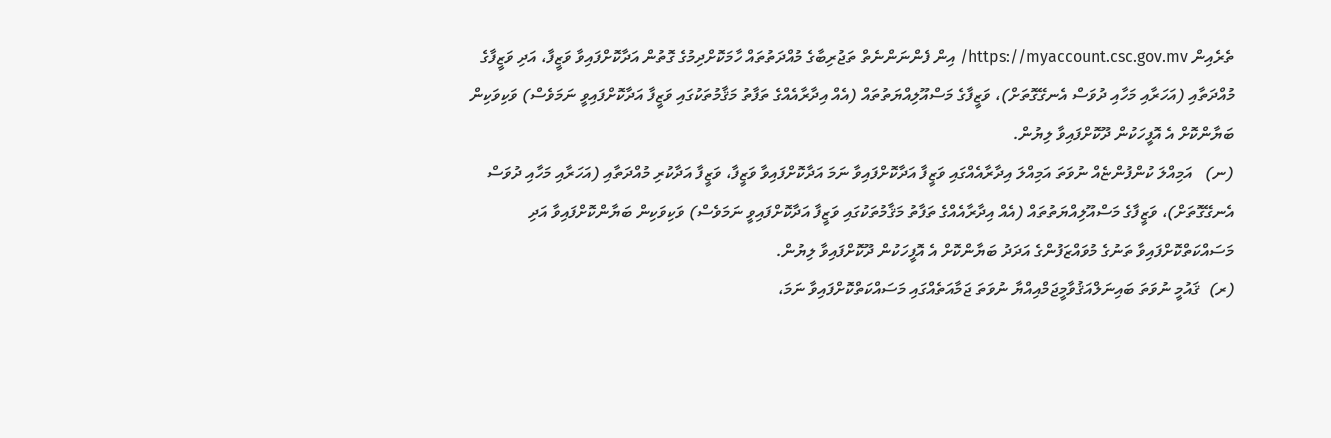ތެރެއިން https://myaccount.csc.gov.mv/ އިން ފެންނަންނެތް ތަޖުރިބާގެ މުއްދަތުތައް ހާމަކޮށްދިމުގެ ގޮތުން އަދާކޮށްފައިވާ ވަޒީފާ، އަދި ވަޒީފާގެ މުއްދަތާއި (އަހަރާއި މަހާއި ދުވަސް އެނގޭގޮތަށް)، ވަޒީފާގެ މަސްއޫލިއްޔަތުތައް (އެއް އިދާރާއެއްގެ ތަފާތު މަޤާމުތަކުގައި ވަޒީފާ އަދާކޮށްފައިވީ ނަމަވެސް) ވަކިވަކިން ބަޔާންކޮށް އެ އޮފީހަކުން ދޫކޮށްފައިވާ ލިޔުން.
(ނ)   އަމިއްލަ ކުންފުންޏެއް ނުވަތަ އަމިއްލަ އިދާރާއެއްގައި ވަޒީފާ އަދާކޮށްފައިވާ ނަމަ އަދާކޮށްފައިވާ ވަޒީފާ، ވަޒީފާ އަދާކުރި މުއްދަތާއި (އަހަރާއި މަހާއި ދުވަސް އެނގޭގޮތަށް)، ވަޒީފާގެ މަސްއޫލިއްޔަތުތައް (އެއް އިދާރާއެއްގެ ތަފާތު މަޤާމުތަކުގައި ވަޒީފާ އަދާކޮށްފައިވީ ނަމަވެސް) ވަކިވަކިން ބަޔާންކޮށްފައިވާ އަދި މަސައްކަތްކޮށްފައިވާ ތަނުގެ މުވައްޒަފުންގެ އަދަދު ބަޔާންކޮށް އެ އޮފީހަކުން ދޫކޮށްފައިވާ ލިޔުން.
(ރ)  ޤައުމީ ނުވަތަ ބައިނަލްއަޤުވާމީޖަމްއިއްޔާ ނުވަތަ ޖަމާއަތެއްގައި މަސައްކަތްކޮށްފައިވާ ނަމަ،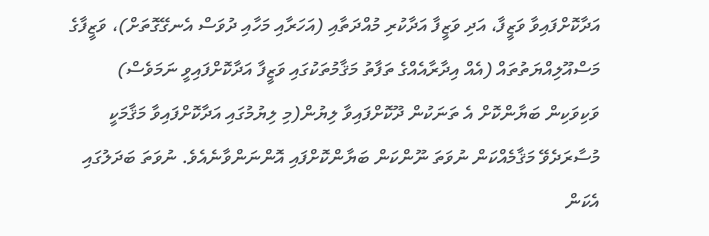އަދާކޮށްފައިވާ ވަޒީފާ، އަދި ވަޒީފާ އަދާކުރި މުއްދަތާއި (އަހަރާއި މަހާއި ދުވަސް އެނގޭގޮތަށް)، ވަޒީފާގެ މަސްއޫލިއްޔަތުތައް (އެއް އިދާރާއެއްގެ ތަފާތު މަޤާމުތަކުގައި ވަޒީފާ އަދާކޮށްފައިވީ ނަމަވެސް) ވަކިވަކިން ބަޔާންކޮށް އެ ތަނަކުން ދޫކޮށްފައިވާ ލިޔުން(މި ލިޔުމުގައި އަދާކޮށްފައިވާ މަޤާމަކީ މުސާރަދެވޭ މަޤާމެއްކަން ނުވަތަ ނޫންކަން ބަޔާންކޮށްފައި އޮންނަންވާނެއެވެ. ނުވަތަ ބަދަލުގައި އެކަން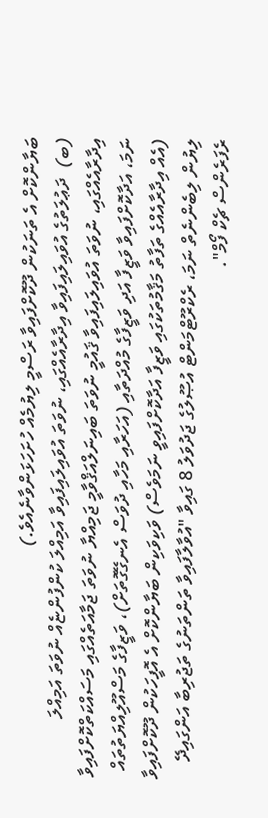ބަޔާންކޮށް އެ ތަނަކުން ދޫކޮށްފައިވާ ރަސްމީ ލިޔުމެއް ހުށަހަޅަންވާނެއެވެ.)
(ބ)  ދަޢުލަތުގެ އުވައިލައިފައިވާ އިދާރާއެއްގައި، ނުވަތަ އުވައިލައިފައިވާ އަމިއްލަ ކުންފުންޏެއް ނުވަތަ އަމިއްލަ އިދާރާއެއްގައި، ނުވަތަ އުވައިލައިފައިވާ ޤައުމީ ނުވަތަ ބައިނަލްއަޤްވާމީ ޖަމިއްޔާ ނުވަތަ ޖަމާއަތެއްގައި މަސައްކަތްކޮށްފައިވާ ނަމަ، އަދާކޮށްފައިވާ ވަޒީފާ އަދި ވަޒީފާގެ މުއްދަތާއި (އަހަރާއި މަހާއި ދުވަސް އެނގޭގޮތަށް)، ވަޒީފާގެ މަސްއޫލިއްޔަތުތައް (އެއް އިދާރާއެއްގެ ތަފާތު މަޤާމުތަކުގައި ވަޒީފާ އަދާކޮށްފައިވީ ނަމަވެސް) ވަކިވަކިން ބަޔާންކޮށް އެ އޮފީހަކުން ދޫކޮށްފައިވާ ލިޔުން ލިބެންނެތް ނަމަ، ރެކްރޫޓްމަންޓް އުޞޫލުގެ ޖަދުވަލު 8 ގައިވާ "އުވާލާފައިވާ ތަންތަނުގެ ތަޖުރިބާ އަންގައިދޭ ރެފަރެންސް ޗެކް ފޯމް".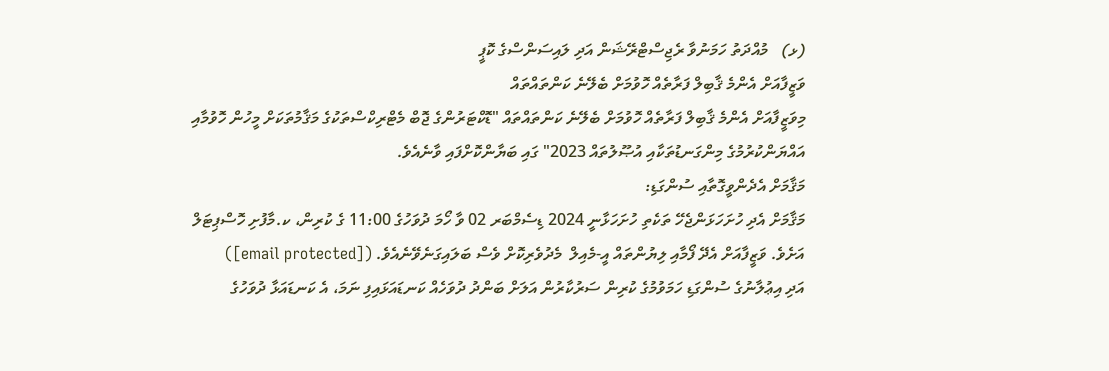(ޅ)   މުއްދަތު ހަމަނުވާ ރެޖިސްޓްރޭޝަން އަދި ލައިސަންސްގެ ކޮޕީ
ވަޒީފާއަށް އެންމެ ޤާބިލް ފަރާތެއް ހޮވުމަށް ބެލޭނެ ކަންތައްތައް
މިވަޒީފާއަށް އެންމެ ޤާބިލް ފަރާތެއް ހޮވުމަށް ބެލޭނެ ކަންތައްތައް "ޑޮކްޓަރުންގެ ޖޮބް މެޓްރިކްސްތަކުގެ މަޤާމުތަކަށް މީހުން ހޮވުމާއި އައްޔަންކުރުމުގެ މިންގަނޑުތަކާއި އުޞޫލުތައް 2023" ގައި ބަޔާންކޮށްފައި ވާނެއެވެ.
މަޤާމަށް އެދެންވީގޮތާއި ސުންގަޑި:
މަޤާމަށް އެދި ހުށަހަޅަންޖެހޭ ތަކެތި ހުށަހަޅާނީ 2024 ޑިސެމްބަރ 02 ވާ ހޯމަ ދުވަހުގެ 11:00 ގެ ކުރިން، ކ.މާފުށި ހޮސްޕިޓަލް އަށެވެ. ވަޒީފާއަށް އެދޭ ފޯމާއި ލިޔުންތައް އީ-މެއިލް  މެދުވެރިކޮށް ވެސް ބަލައިގަނެވޭނެއެވެ. ([email protected])
އަދި އިޢުލާނުގެ ސުންގަޑި ހަމަވުމުގެ ކުރިން ސަރުކާރުން އަލަށް ބަންދު ދުވަހެއް ކަނޑައަޅައިފި ނަމަ، އެ ކަނޑައަޅާ ދުވަހުގެ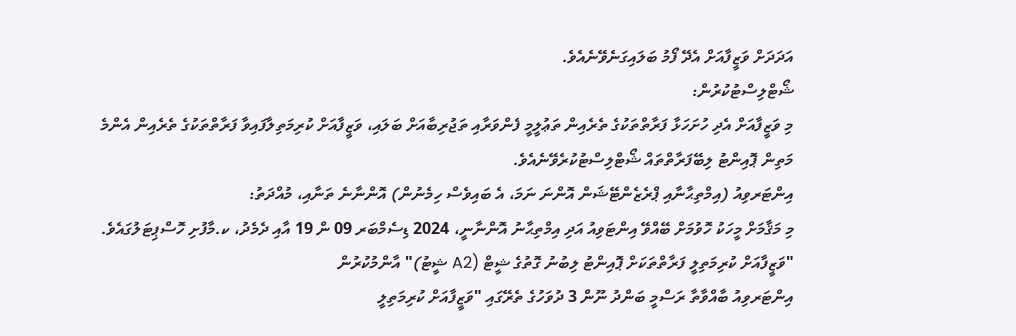އަދަދަށް ވަޒީފާއަށް އެދޭ ފޯމު ބަލައިގަނެވޭނެއެވެ.
ޝޯޓްލިސްޓުކުރުން:
މި ވަޒީފާއަށް އެދި ހުށަހަޅާ ފަރާތްތަކުގެ ތެރެއިން ތަޢުލީމީ ފެންވަރާއި ތަޖުރިބާއަށް ބަލައި، ވަޒީފާއަށް ކުރިމަތިލާފައިވާ ފަރާތްތަކުގެ ތެރެއިން އެންމެ މަތިން ޕޮއިންޓު ލިބޭފަރާތްތައް ޝޯޓްލިސްޓުކުރެވޭނެއެވެ.
އިންޓަރވިއު (އިމްތިޙާނާއި ޕްރެޒެންޓޭޝަން އޮންނަ ނަމަ، އެ ބައިވެސް ހިމެނުން) އޮންނާނެ ތަނާއި، މުއްދަތު:
މި މަޤާމަށް މީހަކު ހޮވުމަށް ބޭއްވޭ އިންޓަވިއު އަދި އިމްތިޙާނު އޮންނާނީ، 2024 ޑިސެމްބަރ 09 ން 19 އާއި ދެމެދު، ކ.މާފުށި ހޮސްޕިޓަލުގައެވެ.
"ވަޒީފާއަށް ކުރިމަތިލީ ފަރާތްތަކަށް ޕޮއިންޓު ލިބުނު ގޮތުގެ ޝީޓް (A2 ޝީޓު)" އާންމުކުރުން
އިންޓަރވިއު ބާއްވާތާ ރަސްމީ ބަންދު ނޫން 3 ދުވަހުގެ ތެރޭގައި "ވަޒީފާއަށް ކުރިމަތިލީ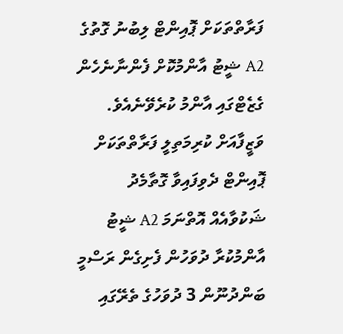ފަރާތްތަކަށް ޕޮއިންޓް ލިބުނު ގޮތުގެ A2 ޝީޓު އާންމުކޮށް ފެންނާނެހެން ގެޒެޓްގައި އާންމު ކުރެވޭނެއެވެ. ވަޒީފާއަށް ކުރިމަތިލީ ފަރާތްތަކަށް ޕޮއިންޓް ދެވިފައިވާ ގޮތާމެދު ޝަކުވާއެއް އޮތްނަމަ A2 ޝީޓު އާންމުކުރާ ދުވަހުން ފެށިގެން ރަސްމީ ބަންދުނޫން 3 ދުވަހުގެ ތެރޭގައި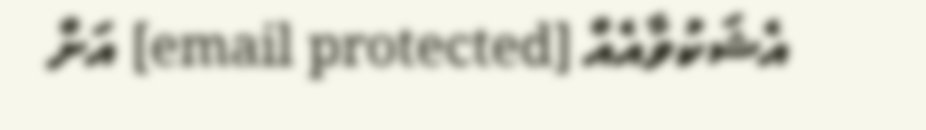އެޝަކުވާއެއް [email protected] އަށް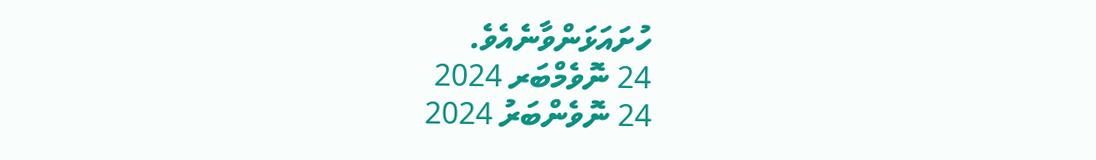ހުށައަޅަންވާނެއެވެ.
24 ނޮވެމްބަރ 2024
24 ނޮވެންބަރު 2024